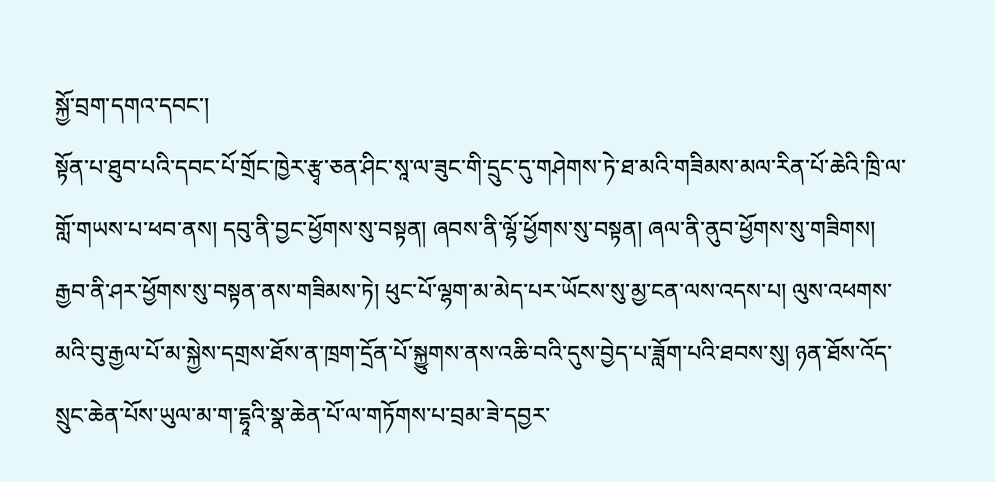སྐྱོ་བྲག་དགའ་དབང་།
སྟོན་པ་ཐུབ་པའི་དབང་པོ་གྲོང་ཁྱེར་རྩྭ་ཅན་ཤིང་སཱ་ལ་ཟུང་གི་དྲུང་དུ་གཤེགས་ཏེ་ཐ་མའི་གཟིམས་མལ་རིན་པོ་ཆེའི་ཁྲི་ལ་གློ་གཡས་པ་ཕབ་ནས། དབུ་ནི་བྱང་ཕྱོགས་སུ་བསྟན། ཞབས་ནི་ལྷོ་ཕྱོགས་སུ་བསྟན། ཞལ་ནི་ནུབ་ཕྱོགས་སུ་གཟིགས། རྒྱབ་ནི་ཤར་ཕྱོགས་སུ་བསྟན་ནས་གཟིམས་ཏེ། ཕུང་པོ་ལྷག་མ་མེད་པར་ཡོངས་སུ་མྱ་ངན་ལས་འདས་པ། ལུས་འཕགས་མའི་བུ་རྒྱལ་པོ་མ་སྐྱེས་དགྲས་ཐོས་ན་ཁྲག་དྲོན་པོ་སྐྱུགས་ནས་འཆི་བའི་དུས་བྱེད་པ་ཟློག་པའི་ཐབས་སུ། ཉན་ཐོས་འོད་སྲུང་ཆེན་པོས་ཡུལ་མ་ག་དྷཱའི་སྣ་ཆེན་པོ་ལ་གཏོགས་པ་བྲམ་ཟེ་དབྱར་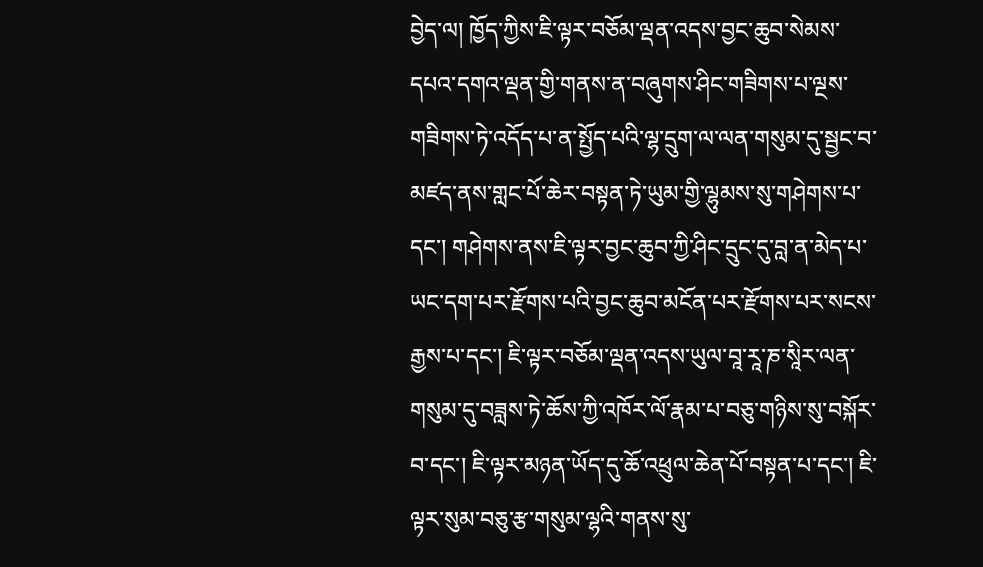བྱེད་ལ། ཁྱོད་ཀྱིས་ཇི་ལྟར་བཅོམ་ལྡན་འདས་བྱང་ཆུབ་སེམས་དཔའ་དགའ་ལྡན་གྱི་གནས་ན་བཞུགས་ཤིང་གཟིགས་པ་ལྔས་གཟིགས་ཏེ་འདོད་པ་ན་སྤྱོད་པའི་ལྷ་དྲུག་ལ་ལན་གསུམ་དུ་སྦྱང་བ་མཛད་ནས་གླང་པོ་ཆེར་བསྟན་ཏེ་ཡུམ་གྱི་ལྷུམས་སུ་གཤེགས་པ་དང་། གཤེགས་ནས་ཇི་ལྟར་བྱང་ཆུབ་ཀྱི་ཤིང་དྲུང་དུ་བླ་ན་མེད་པ་ཡང་དག་པར་རྫོགས་པའི་བྱང་ཆུབ་མངོན་པར་རྫོགས་པར་སངས་རྒྱས་པ་དང་། ཇི་ལྟར་བཅོམ་ལྡན་འདས་ཡུལ་བཱ་རཱ་ཎ་སཱིར་ལན་གསུམ་དུ་བཟླས་ཏེ་ཆོས་ཀྱི་འཁོར་ལོ་རྣམ་པ་བཅུ་གཉིས་སུ་བསྐོར་བ་དང་། ཇི་ལྟར་མཉན་ཡོད་དུ་ཆོ་འཕྲུལ་ཆེན་པོ་བསྟན་པ་དང་། ཇི་ལྟར་སུམ་བཅུ་རྩ་གསུམ་ལྷའི་གནས་སུ་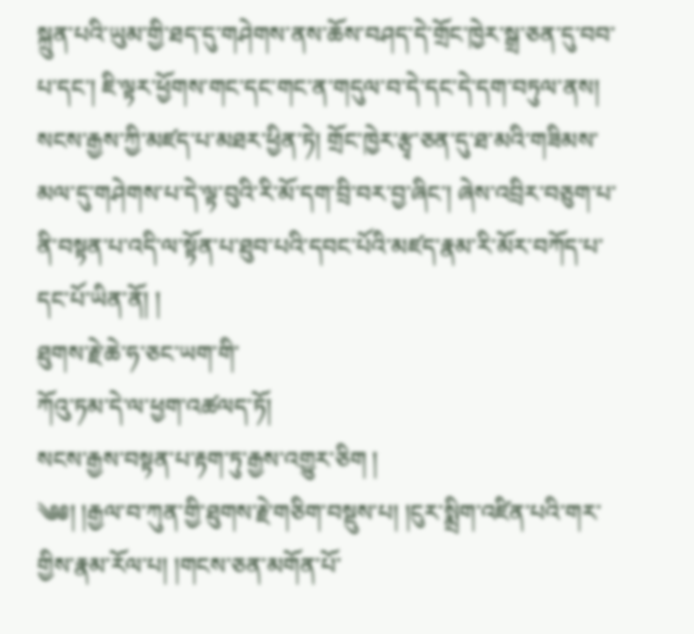སྐྲུན་པའི་ཡུམ་གྱི་ཐད་དུ་གཤེགས་ནས་ཆོས་བཤད་དེ་གྲོང་ཁྱེར་སྒྲ་ཅན་དུ་བབ་པ་དང་། ཇི་ལྟར་ཕྱོགས་གང་དང་གང་ན་གདུལ་བ་དེ་དང་དེ་དག་བཏུལ་ནས། སངས་རྒྱས་ཀྱི་མཛད་པ་མཐར་ཕྱིན་ཏེ། གྲོང་ཁྱེར་རྩྭ་ཅན་དུ་ཐ་མའི་གཟིམས་མལ་དུ་གཤེགས་པ་དེ་ལྟ་བུའི་རི་མོ་དག་བྲི་བར་བྱ་ཞིང་། ཞེས་འབྲིར་བཅུག་པ་ནི་བསྟན་པ་འདི་ལ་སྟོན་པ་ཐུབ་པའི་དབང་པོའི་མཛད་རྣམ་རི་མོར་བཀོད་པ་དང་པོ་ཡིན་ནོ། །
ཐུགས་རྗེ་ཆེ་ཧ་ཅང་ཡག་གི་
ཀོའུ་ཏམ་དེ་ལ་ཕྱག་འཚལད་ཏོ།
སངས་རྒྱས་བསྟན་པ་རྟག་ཏུ་རྒྱས་འགྱུར་ཅིག །
༄༅། །རྒྱལ་བ་ཀུན་གྱི་ཐུགས་རྗེ་གཅིག་བསྡུས་པ། །ངུར་སྨྲིག་འཛིན་པའི་གར་གྱིས་རྣམ་རོལ་པ། །གངས་ཅན་མགོན་པོ་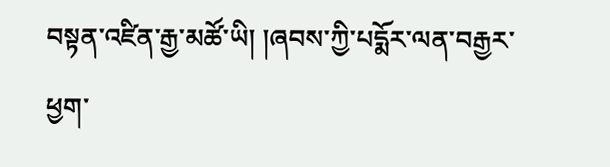བསྟན་འཛིན་རྒྱ་མཚོ་ཡི། །ཞབས་ཀྱི་པདྨོར་ལན་བརྒྱར་ཕྱག་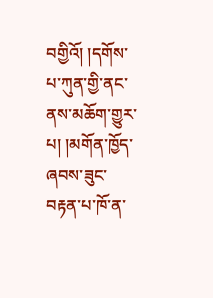བགྱིའོ། །དགོས་པ་ཀུན་གྱི་ནང་ནས་མཆོག་གྱུར་པ། །མགོན་ཁྱོད་ཞབས་ཟུང་བརྟན་པ་ཁོ་ན་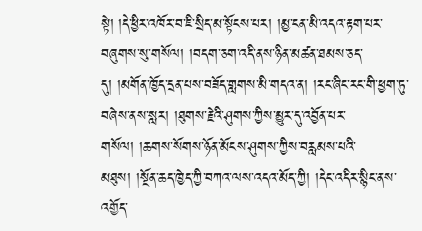སྟེ། །དེ་ཕྱིར་འཁོར་བ་ཇི་སྲིད་མ་སྟོངས་པར། །མྱ་ངན་མི་འདའ་རྟག་པར་བཞུགས་སུ་གསོལ། །བདག་ཅག་འདི་ནས་ཉིན་མཚན་ཐམས་ཅད་དུ། །མགོན་ཁྱོད་དྲན་པས་བཟོད་གླགས་མི་གདའ་ན། །རང་ཞིང་རང་གི་ཕྱག་ཏུ་བཞེས་ནས་སླར། །ཐུགས་རྗེའི་ཤུགས་ཀྱིས་མྱུར་དུ་འབྱོན་པར་གསོལ། །ཆགས་སོགས་ཉོན་མོངས་ཤུགས་ཀྱིས་བརླམས་པའི་མཐུས། །སྔོན་ཆད་ཁྱེད་ཀྱི་བཀའ་ལས་འདའ་མོད་ཀྱི། །དེང་འདིར་སྙིང་ནས་འགྱོད་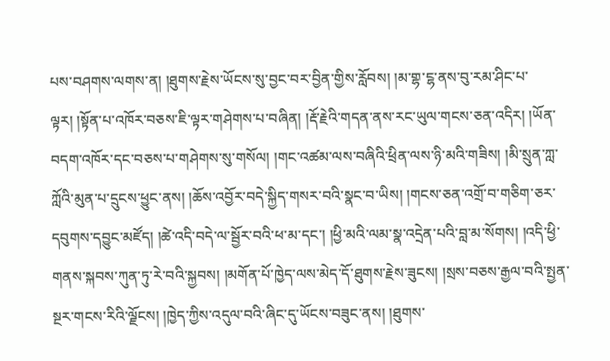པས་བཤགས་ལགས་ན། །ཐུགས་རྗེས་ཡོངས་སུ་བྱང་བར་བྱིན་གྱིས་རློབས། །མ་གྷ་ངྷ་ནས་བུ་རམ་ཤིང་པ་ལྟར། །སྟོན་པ་འཁོར་བཅས་ཇི་ལྟར་གཤེགས་པ་བཞིན། །རྡོ་རྗེའི་གདན་ནས་རང་ཡུལ་གངས་ཅན་འདིར། །ཡོན་བདག་འཁོར་དང་བཅས་པ་གཤེགས་སུ་གསོལ། །གང་འཚམ་ལས་བཞིའི་ཕྲིན་ལས་ཉི་མའི་གཟིས། །མི་སྲུན་ཀླ་ཀློའི་མུན་པ་དྲུངས་ཕྱུང་ནས། །ཆོས་འབྱོར་བདེ་སྐྱིད་གསར་བའི་སྣང་བ་ཡིས། །གངས་ཅན་འགྲོ་བ་གཅིག་ཅར་དབུགས་དབྱུང་མཛོད། །ཚེ་འདི་བདེ་ལ་སྦྱོར་བའི་ཕ་མ་དང་། །ཕྱི་མའི་ལམ་སྣ་འདྲེན་པའི་བླ་མ་སོགས། །འདི་ཕྱི་གནས་སྐབས་ཀུན་ཏུ་རེ་བའི་སྐྱབས། །མགོན་པོ་ཁྱེད་ལས་མེད་དོ་ཐུགས་རྗེས་ཟུངས། །སྲས་བཅས་རྒྱལ་བའི་སྤྱན་སྔར་གངས་རིའི་ལྗོངས། །ཁྱེད་ཀྱིས་འདུལ་བའི་ཞིང་དུ་ཡོངས་བཟུང་ནས། །ཐུགས་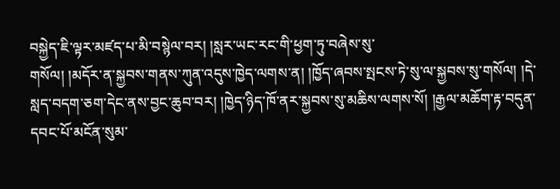བསྐྱེད་ཇི་ལྟར་མཛད་པ་མི་བསྙེལ་བར། །སླར་ཡང་རང་གི་ཕྱག་ཏུ་བཞེས་སུ་
གསོལ། །མདོར་ན་སྐྱབས་གནས་ཀུན་འདུས་ཁྱེད་ལགས་ན། །ཁྱོད་ཞབས་སྤངས་ཏེ་སུ་ལ་སྐྱབས་སུ་གསོལ། །དེ་སླད་བདག་ཅག་དེང་ནས་བྱང་ཆུབ་བར། །ཁྱེད་ཉིད་ཁོ་ནར་སྐྱབས་སུ་མཆིས་ལགས་སོ། །རྒྱལ་མཆོག་རྟ་བདུན་དབང་པོ་མངོན་སུམ་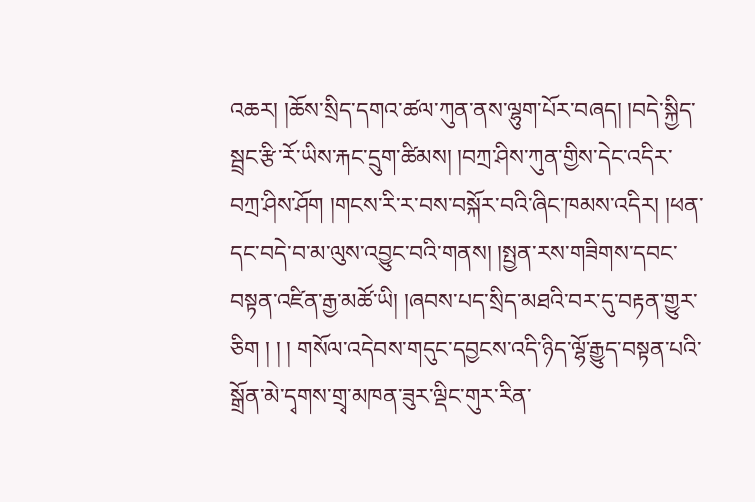འཆར། །ཆོས་སྲིད་དགའ་ཚལ་ཀུན་ནས་ལྷུག་པོར་བཞད། །བདེ་སྐྱིད་སྦྲང་རྩི་རོ་ཡིས་རྐང་དྲུག་ཚིམས། །བཀྲ་ཤིས་ཀུན་གྱིས་དེང་འདིར་བཀྲ་ཤིས་ཤོག །གངས་རི་ར་བས་བསྐོར་བའི་ཞིང་ཁམས་འདིར། །ཕན་དང་བདེ་བ་མ་ལུས་འབྱུང་བའི་གནས། །སྤྱན་རས་གཟིགས་དབང་བསྟན་འཛིན་རྒྱ་མཚོ་ཡི། །ཞབས་པད་སྲིད་མཐའི་བར་དུ་བརྟན་གྱུར་ཅིག ། ། ། གསོལ་འདེབས་གདུང་དབྱངས་འདི་ཉིད་ལྷོ་རྒྱུད་བསྟན་པའི་སྒྲོན་མེ་དྭགས་གྲྭ་མཁན་ཟུར་ལྡིང་གུར་རིན་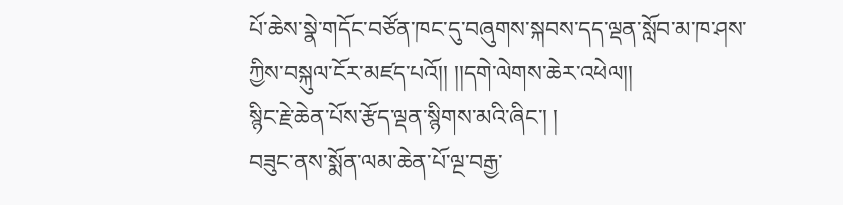པོ་ཆེས་སྣེ་གདོང་བཙོན་ཁང་དུ་བཞུགས་སྐབས་དད་ལྡན་སློབ་མ་ཁ་ཤས་ཀྱིས་བསྐུལ་ངོར་མཛད་པའོ།། །།དགེ་ལེགས་ཆེར་འཕེལ།།
སྙིང་རྗེ་ཆེན་པོས་རྩོད་ལྡན་སྙིགས་མའི་ཞིང་། །
བཟུང་ནས་སྨོན་ལམ་ཆེན་པོ་ལྔ་བརྒྱ་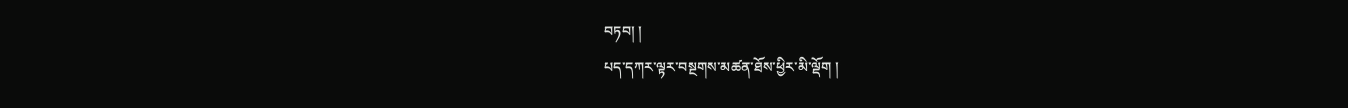བཏབ། །
པད་དཀར་ལྟར་བསྔགས་མཚན་ཐོས་ཕྱིར་མི་ལྡོག །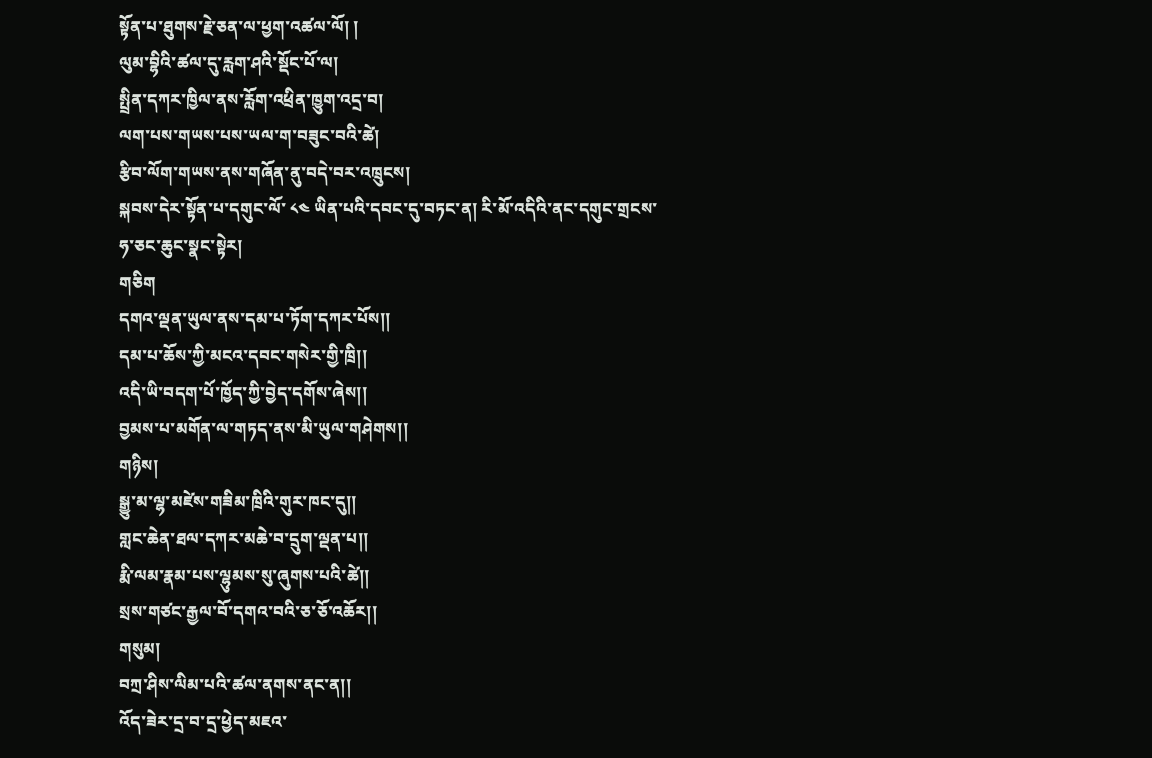སྟོན་པ་ཐུགས་རྗེ་ཅན་ལ་ཕྱག་འཚལ་ལོ། །
ལུམ་བྷིའི་ཚལ་དུ་རླག་ཤའི་སྡོང་པོ་ལ།
སྤྲིན་དཀར་ཁྱིལ་ནས་རློག་འཕྲིན་ཁྱུག་འདྲ་བ།
ལག་པས་གཡས་པས་ཡལ་ག་བཟུང་བའི་ཚེ།
རྩིབ་ལོག་གཡས་ནས་གཞོན་ནུ་བདེ་བར་འཁྲུངས།
སྐབས་དེར་སྟོན་པ་དགུང་ལོ་ ༨༤ ཡིན་པའི་དབང་དུ་བཏང་ན། རི་མོ་འདིའི་ནང་དགུང་གྲངས་ཧ་ཅང་ཆུང་སྣང་སྟེར།
གཅིག
དགའ་ལྡན་ཡུལ་ནས་དམ་པ་ཏོག་དཀར་པོས།།
དམ་པ་ཆོས་ཀྱི་མངའ་དབང་གསེར་གྱི་ཁྲི།།
འདི་ཡི་བདག་པོ་ཁྱོད་ཀྱི་བྱེད་དགོས་ཞེས།།
བྱམས་པ་མགོན་ལ་གཏད་ནས་མི་ཡུལ་གཤེགས།།
གཉིས།
སྒྱུ་མ་ལྷ་མཛེས་གཟིམ་ཁྲིའི་གུར་ཁང་དུ།།
གླང་ཆེན་ཐལ་དཀར་མཆེ་བ་དྲུག་ལྡན་པ།།
རྨི་ལམ་རྣམ་པས་ལྷུམས་སུ་ཞུགས་པའི་ཚེ།།
སྲས་གཙང་རྒྱལ་བོ་དགའ་བའི་ཅ་ཅོ་འཆོར།།
གསུམ།
བཀྲ་ཤིས་ལིམ་པའི་ཚལ་ནགས་ནང་ན།།
འོད་ཟེར་དྲ་བ་དྲ་ཕྱེད་མཇའ་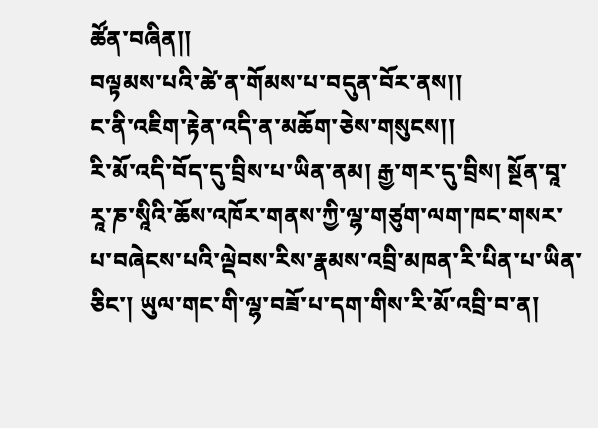ཚོན་བཞིན།།
བལྟམས་པའི་ཚེ་ན་གོམས་པ་བདུན་བོར་ནས།།
ང་ནི་འཇིག་རྟེན་འདི་ན་མཆོག་ཅེས་གསུངས།།
རི་མོ་འདི་བོད་དུ་བྲིས་པ་ཡིན་ནམ། རྒྱ་གར་དུ་བྲིས། སྔོན་བཱ་རཱ་ཎ་སཱིའི་ཆོས་འཁོར་གནས་ཀྱི་ལྷ་གཙུག་ལག་ཁང་གསར་པ་བཞེངས་པའི་ལྡེབས་རིས་རྣམས་འབྲི་མཁན་རི་པིན་པ་ཡིན་ཅིང་། ཡུལ་གང་གི་ལྷ་བཟོ་པ་དག་གིས་རི་མོ་འབྲི་བ་ན།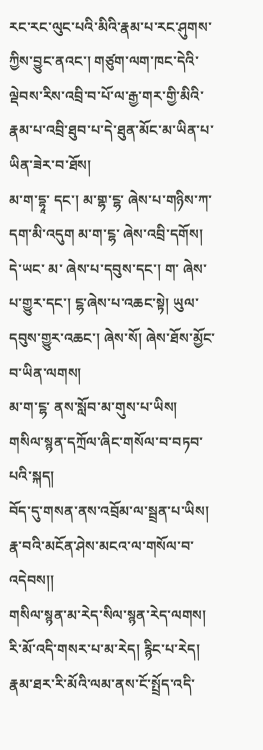རང་རང་ལུང་པའི་མིའི་རྣམ་པ་རང་ཤུགས་ཀྱིས་བྱུང་ནའང་། གཙུག་ལག་ཁང་དེའི་ལྡེབས་རིས་འབྲི་བ་པོ་ལ་རྒྱ་གར་གྱི་མིའི་རྣམ་པ་འབྲི་ཐུབ་པ་དེ་ཐུན་མོང་མ་ཡིན་པ་ཡིན་ཟེར་བ་ཐོས།
མ་ག་དྷཱ་ དང་། མ་གྷ་ངྷ་ ཞེས་པ་གཉིས་ཀ་དག་མི་འདུག མ་ག་ངྷ་ ཞེས་འབྲི་དགོས། དེ་ཡང་ མ་ ཞེས་པ་དབུས་དང་། ག་ ཞེས་པ་གྱུར་དང་། ངྷ་ཞེས་པ་འཆང་སྟེ། ཡུལ་དབུས་གྱུར་འཆང་། ཞེས་སོ། ཞེས་ཐོས་མྱོང་བ་ཡིན་ལགས།
མ་ག་ངྷ་ ནས་སློབ་མ་གུས་པ་ཡིས།
གསིལ་སྙན་དཀྲོལ་ཞིང་གསོལ་བ་བཏབ་པའི་སྐད།
བོད་དུ་གསན་ནས་འབྲོམ་ལ་སྦྲན་པ་ཡིས།
རྣ་བའི་མངོན་ཤེས་མངའ་ལ་གསོལ་བ་འདེབས།།
གསིལ་སྙན་མ་རེད་སིལ་སྙན་རེད་ལགས།
རི་མོ་འདི་གསར་པ་མ་རེད། རྙིང་པ་རེད། རྣམ་ཐར་རི་མོའི་ལམ་ནས་ངོ་སྤྲོད་འདི་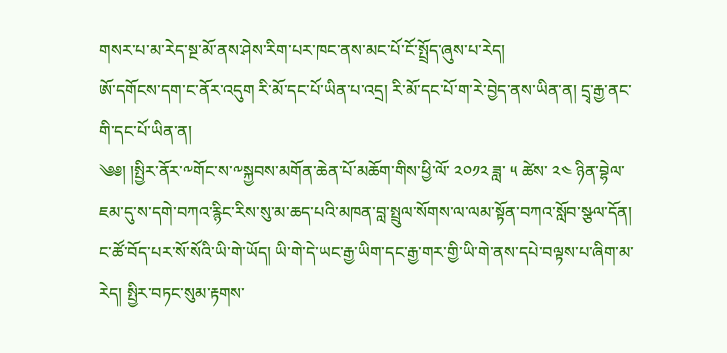གསར་པ་མ་རེད་སྔ་མོ་ནས་ཤེས་རིག་པར་ཁང་ནས་མང་པོ་ངོ་སྤྲོད་ཞུས་པ་རེད།
ཨོ་དགོངས་དག་ང་ནོར་འདུག རི་མོ་དང་པོ་ཡིན་པ་འདྲ། རི་མོ་དང་པོ་ག་རེ་བྱེད་ནས་ཡིན་ན། དྲྭ་རྒྱ་ནང་གི་དང་པོ་ཡིན་ན།
༄༅། །སྤྱིར་ནོར་༸གོང་ས་༸སྐྱབས་མགོན་ཆེན་པོ་མཆོག་གིས་ཕྱི་ལོ་ ༢༠༡༢ ཟླ་ ༥ ཚེས་ ༢༤ ཉིན་བྷེལ་ཇམ་དུ་ས་དགེ་བཀའ་རྙིང་རིས་སུ་མ་ཆད་པའི་མཁན་བླ་སྤྲུལ་སོགས་ལ་ལམ་སྟོན་བཀའ་སློབ་སྩལ་དོན།
ང་ཚོ་བོད་པར་སོ་སོའི་ཡི་གེ་ཡོད། ཡི་གེ་དེ་ཡང་རྒྱ་ཡིག་དང་རྒྱ་གར་གྱི་ཡི་གེ་ནས་དཔེ་བལྟས་པ་ཞིག་མ་རེད། སྤྱིར་བཏང་སུམ་རྟགས་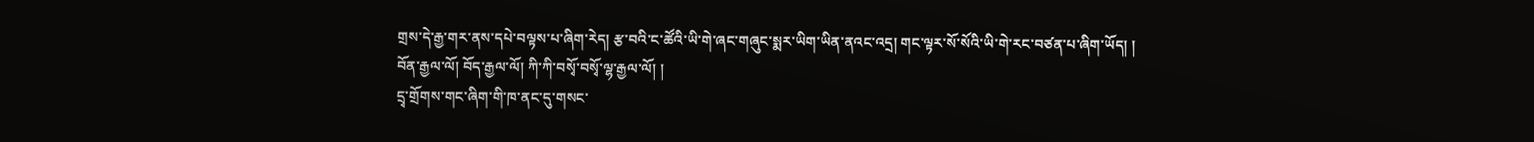གྲས་དེ་རྒྱ་གར་ནས་དཔེ་བལྟས་པ་ཞིག་རེད། རྩ་བའི་ང་ཚོའི་ཡི་གེ་ཞང་གཞུང་སྨར་ཡིག་ཡིན་ནའང་འདྲ། གང་ལྟར་སོ་སོའི་ཡི་གེ་རང་བཙན་པ་ཞིག་ཡོད། །
བོན་རྒྱལ་ལོ། བོད་རྒྱལ་ལོ། ཀི་ཀི་བསྭོ་བསྭོ་ལྷ་རྒྱལ་ལོ། །
དྲྭ་གྲོགས་གང་ཞིག་གི་ཁ་ནང་དུ་གསང་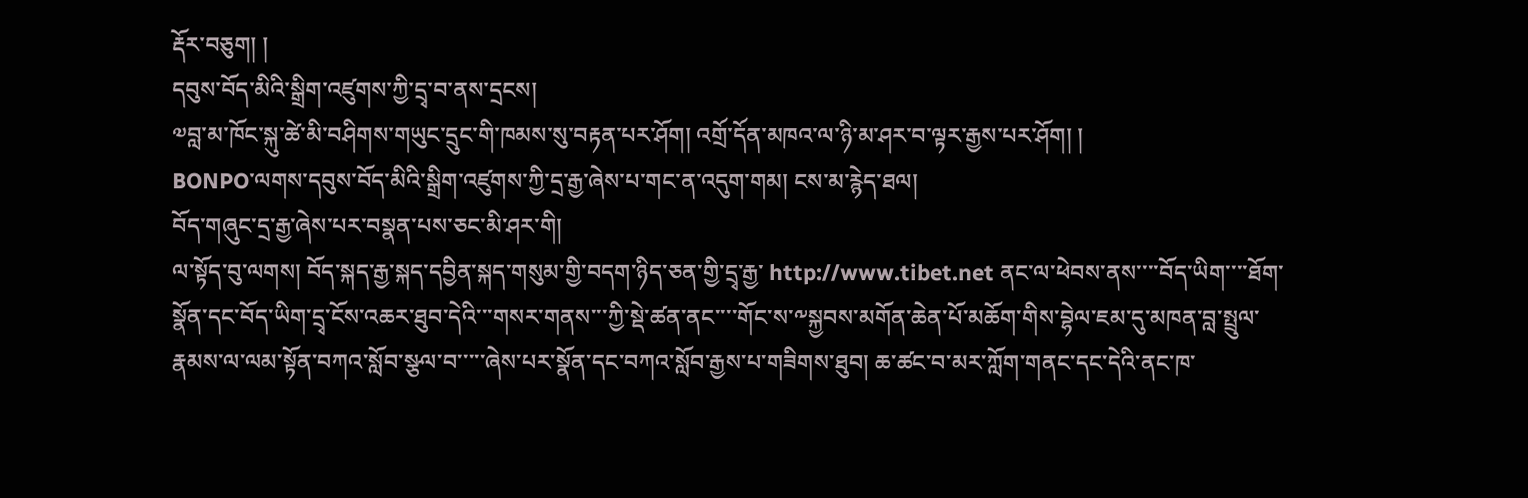རྡོར་བཅུག། །
དབུས་བོད་མིའི་སྒྲིག་འཛུགས་ཀྱི་དྲྭ་བ་ནས་དྲངས།
༧བླ་མ་ཁོང་སྐུ་ཚེ་མི་བཤིགས་གཡུང་དྲུང་གི་ཁམས་སུ་བརྟན་པར་ཤོག། འགྲོ་དོན་མཁའ་ལ་ཉི་མ་ཤར་བ་ལྟར་རྒྱས་པར་ཤོག། །
BONPO་ལགས་དབུས་བོད་མིའི་སྒྲིག་འཛུགས་ཀྱི་དྲ་རྒྱ་ཞེས་པ་གང་ན་འདུག་གམ། ངས་མ་རྙེད་ཐལ།
བོད་གཞུང་དྲ་རྒྱ་ཞེས་པར་བསྣན་པས་ཅང་མི་ཤར་གི།
ལ་སྟོད་བུ་ལགས། བོད་སྐད་རྒྱ་སྐད་དབྱིན་སྐད་གསུམ་གྱི་བདག་ཉིད་ཅན་གྱི་དྲྭ་རྒྱ་ http://www.tibet.net ནང་ལ་ཕེབས་ནས་་་་བོད་ཡིག་་་་ཐོག་སྣོན་དང་བོད་ཡིག་དྲྭ་ངོས་འཆར་ཐུབ་དེའི་་་གསར་གནས་་་ཀྱི་སྡེ་ཚན་ནང་་་་གོང་ས་༸སྐྱབས་མགོན་ཆེན་པོ་མཆོག་གིས་བྷེལ་ཇམ་དུ་མཁན་བླ་སྤྲུལ་རྣམས་ལ་ལམ་སྟོན་བཀའ་སློབ་སྩལ་བ་་་་་ཞེས་པར་སྣོན་དང་བཀའ་སློབ་རྒྱས་པ་གཟིགས་ཐུབ། ཆ་ཚང་བ་མར་ཀློག་གནང་དང་དེའི་ནང་ཁ་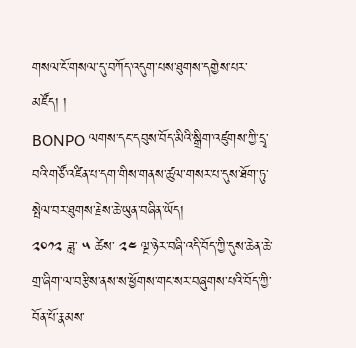གསལ་ངོ་གསལ་དུ་བཀོད་འདུག་པས་ཐུགས་དགྱེས་པར་མཛོད། །
BONPO ལགས་དང་དབུས་བོད་མིའི་སྒྲིག་འཛུགས་ཀྱི་དྲྭ་བའི་གཙོ་འཛིན་པ་དག་གིས་གནས་ཚུལ་གསར་པ་དུས་ཐོག་ཏུ་སྤེལ་བར་ཐུགས་རྗེས་ཆེ་ཡུན་བཞིན་ཡོད།
༢༠༡༢ ཟླ་ ༥ ཚེས་ ༢༤ ལྔ་ཉེར་བཞི་འདི་བོད་ཀྱི་དུས་ཆེན་ཆེ་གྲ་ཞིག་ལ་བརྩིས་ནས་ས་ཕྱོགས་གང་སར་བཞུགས་པའི་བོད་ཀྱི་བོན་པོ་རྣམས་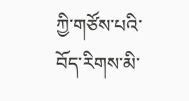ཀྱི་གཙོས་པའི་བོད་རིགས་མི་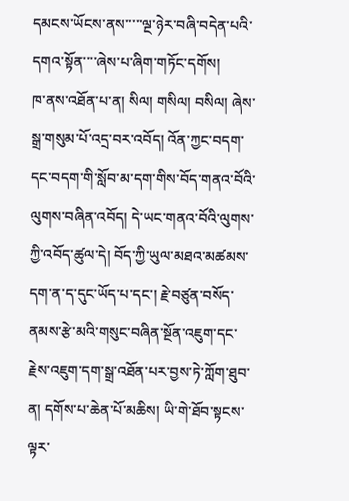དམངས་ཡོངས་ནས་་་་་ལྔ་ཉེར་བཞི་བདེན་པའི་དགའ་སྟོན་་་་ཞེས་པ་ཞིག་གཏོང་དགོས།
ཁ་ནས་འཐོན་པ་ན། སིལ། གསིལ། བསིལ། ཞེས་སྒྲ་གསུམ་པོ་འདྲ་བར་འབོད། འོན་ཀྱང་བདག་དང་བདག་གི་སློབ་མ་དག་གིས་བོད་གནའ་བོའི་ལུགས་བཞིན་འབོད། དེ་ཡང་གནའ་བོའི་ལུགས་ཀྱི་འབོད་ཚུལ་དེ། བོད་ཀྱི་ཡུལ་མཐའ་མཚམས་དག་ན་ད་དུང་ཡོད་པ་དང་། རྗེ་བཙུན་བསོད་ནམས་རྩེ་མའི་གསུང་བཞིན་སྔོན་འཇུག་དང་རྗེས་འཇུག་དག་སྒྲ་འཐོན་པར་བྱས་ཏེ་ཀློག་ཐུབ་ན། དགོས་པ་ཆེན་པོ་མཆིས། ཡི་གེ་ཐོབ་སྟངས་ལྟར་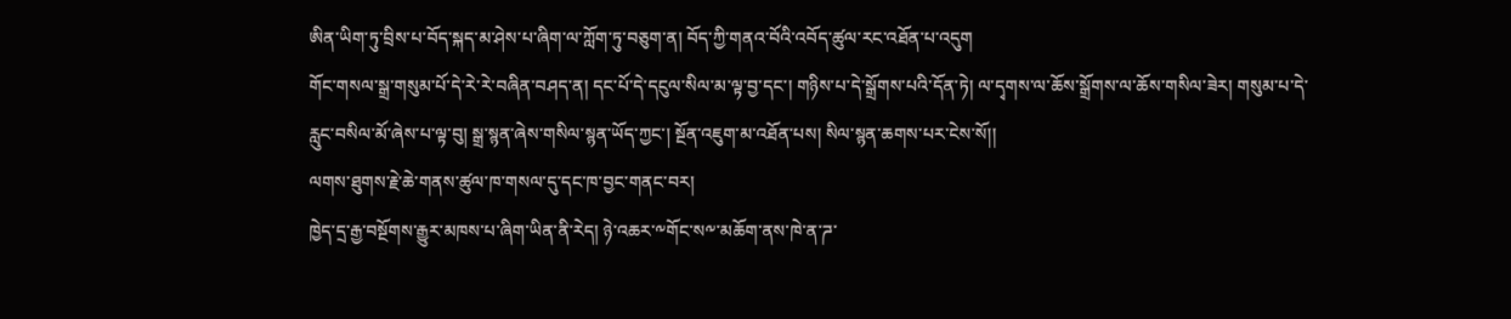ཨིན་ཡིག་ཏུ་བྲིས་པ་བོད་སྐད་མ་ཤེས་པ་ཞིག་ལ་ཀློག་ཏུ་བཅུག་ན། བོད་ཀྱི་གནའ་བོའི་འབོད་ཚུལ་རང་འཐོན་པ་འདུག
གོང་གསལ་སྒྲ་གསུམ་པོ་དེ་རེ་རེ་བཞིན་བཤད་ན། དང་པོ་དེ་དངུལ་སིལ་མ་ལྟ་བྱ་དང་། གཉིས་པ་དེ་སྒྲོགས་པའི་དོན་ཏེ། ལ་དྭགས་ལ་ཆོས་སྒྲོགས་ལ་ཆོས་གསིལ་ཟེར། གསུམ་པ་དེ་རླུང་བསིལ་མོ་ཞེས་པ་ལྟ་བུ། སྒྲ་སྙན་ཞེས་གསིལ་སྙན་ཡོད་ཀྱང་། སྔོན་འཇུག་མ་འཐོན་པས། སིལ་སྙན་ཆགས་པར་ངེས་སོ།།
ལགས་ཐུགས་རྗེ་ཆེ་གནས་ཚུལ་ཁ་གསལ་དུ་དང་ཁ་བྱང་གནང་བར།
ཁྱེད་དྲ་རྒྱ་བསྔོགས་རྒྱུར་མཁས་པ་ཞིག་ཡིན་ནི་རེད། ཉེ་འཆར་༸གོང་ས༸་མཆོག་ནས་ཁེ་ན་ཌ་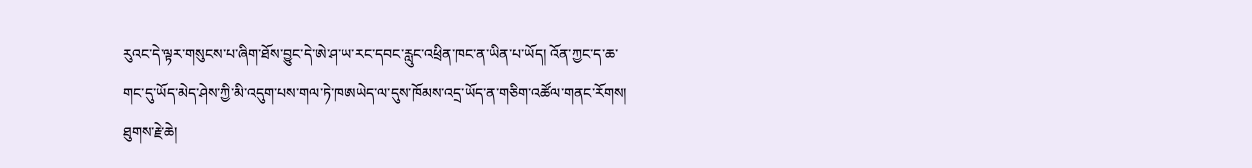རུའང་དེ་ལྟར་གསུངས་པ་ཞིག་ཐོས་བྱུང་དེ་ཨེ་ཤ་ཡ་རང་དབང་རླུང་འཕྲིན་ཁང་ན་ཡིན་པ་ཡོད། འོན་ཀྱང་ད་ཆ་གང་དུ་ཡོད་མེད་ཤེས་ཀྱི་མི་འདུག་པས་གལ་ཏེ་ཁཨཡེད་ལ་དུས་ཁོམས་འདྲ་ཡོད་ན་གཅིག་འཚོལ་གནང་རོགས།
ཐུགས་རྗེ་ཆེ།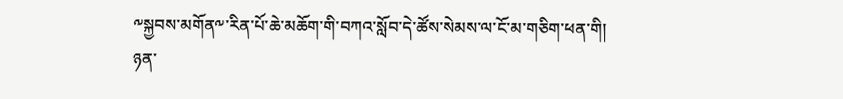༸སྐྱབས་མགོན༸་རིན་པོ་ཆེ་མཆོག་གི་བཀའ་སློབ་དེ་ཚོས་སེམས་ལ་ངོ་མ་གཅིག་ཕན་གི།
ཉན་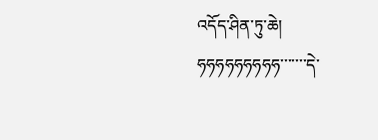འདོད་ཤིན་ཏུ་ཆེ།
ཧཧཧཧཧཧཧཧཧ་་་་་་་དེ་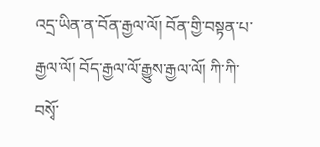འདྲ་ཡིན་ན་བོན་རྒྱལ་ལོ། བོན་གྱི་བསྟན་པ་རྒྱལ་ལོ། བོད་རྒྱལ་ལོ་རྒྱུས་རྒྱལ་ལོ། ཀི་ཀི་བསྭོ་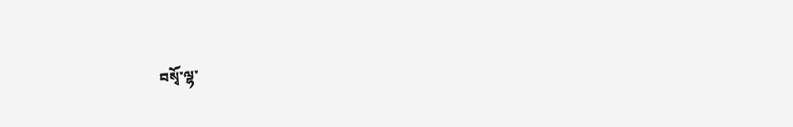བསྭོ་ལྷ་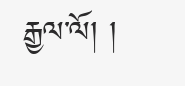རྒྱལ་ལོ། །